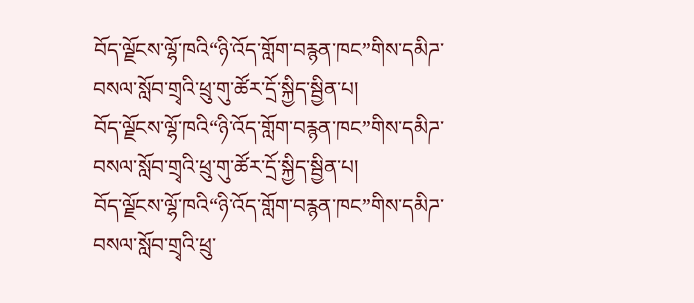བོད་ལྗོངས་ལྷོ་ཁའི“ཉི་འོད་གློག་བརྙན་ཁང”གིས་དམིཌ་བསལ་སློབ་གྲྭའི་ཕྲུ་གུ་ཚོར་དྲོ་སྐྱིད་སྦྱིན་པ།
བོད་ལྗོངས་ལྷོ་ཁའི“ཉི་འོད་གློག་བརྙན་ཁང”གིས་དམིཌ་བསལ་སློབ་གྲྭའི་ཕྲུ་གུ་ཚོར་དྲོ་སྐྱིད་སྦྱིན་པ།
བོད་ལྗོངས་ལྷོ་ཁའི“ཉི་འོད་གློག་བརྙན་ཁང”གིས་དམིཌ་བསལ་སློབ་གྲྭའི་ཕྲུ་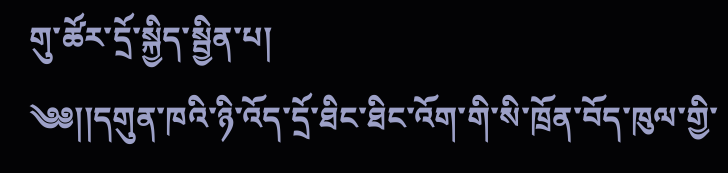གུ་ཚོར་དྲོ་སྐྱིད་སྦྱིན་པ།
༄༅།།དགུན་ཁའི་ཉི་འོད་དྲོ་ཐིང་ཐིང་འོག་གི་སི་ཁྲོན་བོད་ཁུལ་གྱི་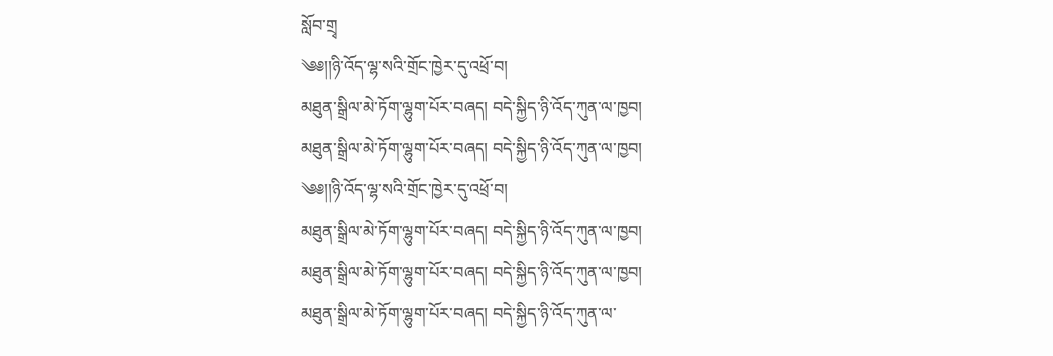སློབ་གྲྭ
༄༅།།ཉི་འོད་ལྷ་སའི་གྲོང་ཁྱེར་དུ་འཕྲོ་བ།
མཐུན་སྒྲིལ་མེ་ཏོག་ལྷུག་པོར་བཞད། བདེ་སྐྱིད་ཉི་འོད་ཀུན་ལ་ཁྱབ།
མཐུན་སྒྲིལ་མེ་ཏོག་ལྷུག་པོར་བཞད། བདེ་སྐྱིད་ཉི་འོད་ཀུན་ལ་ཁྱབ།
༄༅།།ཉི་འོད་ལྷ་སའི་གྲོང་ཁྱེར་དུ་འཕྲོ་བ།
མཐུན་སྒྲིལ་མེ་ཏོག་ལྷུག་པོར་བཞད། བདེ་སྐྱིད་ཉི་འོད་ཀུན་ལ་ཁྱབ།
མཐུན་སྒྲིལ་མེ་ཏོག་ལྷུག་པོར་བཞད། བདེ་སྐྱིད་ཉི་འོད་ཀུན་ལ་ཁྱབ།
མཐུན་སྒྲིལ་མེ་ཏོག་ལྷུག་པོར་བཞད། བདེ་སྐྱིད་ཉི་འོད་ཀུན་ལ་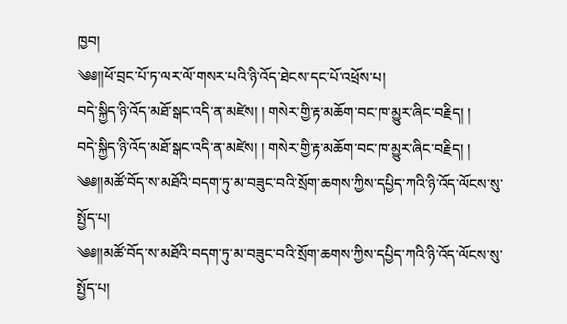ཁྱབ།
༄༅།།ཕོ་བྲང་པོ་ཏ་ལར་ལོ་གསར་པའི་ཉི་འོད་ཐེངས་དང་པོ་འཕྲོས་པ།
བདེ་སྐྱིད་ཉི་འོད་མཐོ་སྒང་འདི་ན་མཛེས། ། གསེར་གྱི་རྟ་མཆོག་བང་ཁ་མྱུར་ཞིང་བརྗིད། །
བདེ་སྐྱིད་ཉི་འོད་མཐོ་སྒང་འདི་ན་མཛེས། ། གསེར་གྱི་རྟ་མཆོག་བང་ཁ་མྱུར་ཞིང་བརྗིད། །
༄༅།།མཚོ་བོད་ས་མཐོའི་བདག་ཏུ་མ་བཟུང་བའི་སྲོག་ཆགས་ཀྱིས་དཔྱིད་ཀའི་ཉི་འོད་ལོངས་སུ་སྤྱོད་པ།
༄༅།།མཚོ་བོད་ས་མཐོའི་བདག་ཏུ་མ་བཟུང་བའི་སྲོག་ཆགས་ཀྱིས་དཔྱིད་ཀའི་ཉི་འོད་ལོངས་སུ་སྤྱོད་པ།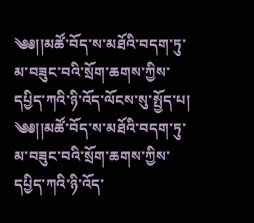༄༅།།མཚོ་བོད་ས་མཐོའི་བདག་ཏུ་མ་བཟུང་བའི་སྲོག་ཆགས་ཀྱིས་དཔྱིད་ཀའི་ཉི་འོད་ལོངས་སུ་སྤྱོད་པ།
༄༅།།མཚོ་བོད་ས་མཐོའི་བདག་ཏུ་མ་བཟུང་བའི་སྲོག་ཆགས་ཀྱིས་དཔྱིད་ཀའི་ཉི་འོད་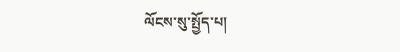ལོངས་སུ་སྤྱོད་པ།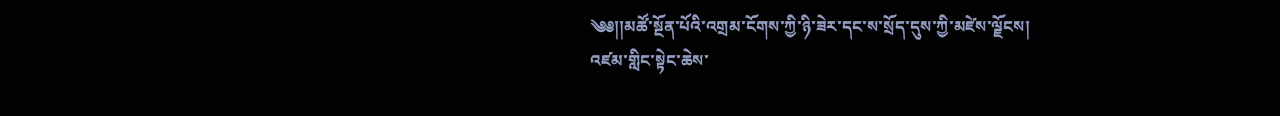༄༅།།མཚོ་སྔོན་པོའི་འགྲམ་ངོགས་ཀྱི་ཉི་ཟེར་དང་ས་སྲོད་དུས་ཀྱི་མཛེས་ལྗོངས།
འཛམ་གླིང་སྟེང་ཆེས་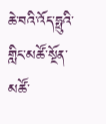ཆེ་བའི་འོད་ཧྥུའི་གླིང་མཚོ་སྔོན་མཚོ་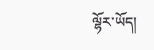ལྷོར་ཡོད།